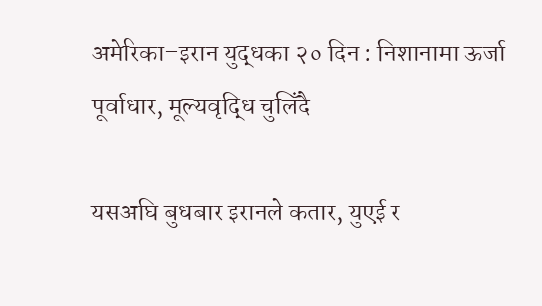अमेरिका–इरान युद्धका २० दिन : निशानामा ऊर्जा पूर्वाधार, मूल्यवृद्धि चुलिँदै

यसअघि बुधबार इरानले कतार, युएई र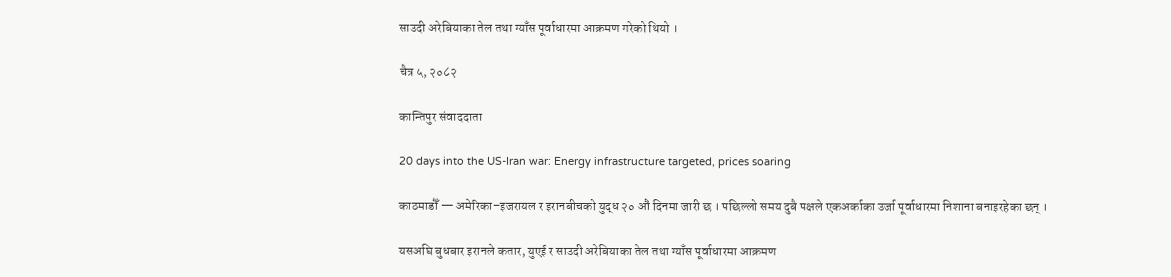साउदी अरेबियाका तेल तथा ग्याँस पूर्वाधारमा आक्रमण गरेको थियो ।

चैत्र ५, २०८२

कान्तिपुर संवाददाता

20 days into the US-Iran war: Energy infrastructure targeted, prices soaring

काठमाडौँ — अमेरिका–इजरायल र इरानबीचको युद्ध २० औं दिनमा जारी छ । पछिल्लो समय दुबै पक्षले एकअर्काका उर्जा पूर्वाधारमा निशाना बनाइरहेका छन् ।

यसअघि बुधबार इरानले कतार, युएई र साउदी अरेबियाका तेल तथा ग्याँस पूर्वाधारमा आक्रमण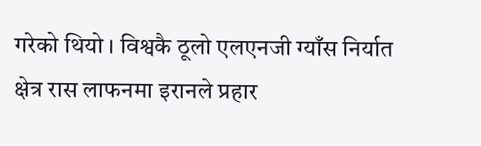गरेको थियो । विश्वकै ठूलो एलएनजी ग्याँस निर्यात क्षेत्र रास लाफनमा इरानले प्रहार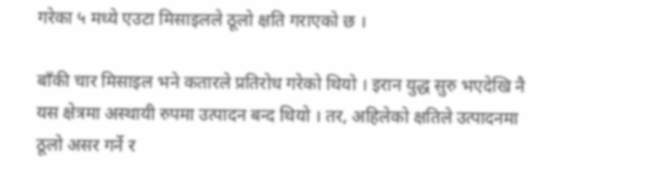गरेका ५ मध्ये एउटा मिसाइलले ठूलो क्षति गराएको छ ।

बाँकी चार मिसाइल भने कतारले प्रतिरोध गरेको थियो । इरान युद्ध सुरु भएदेखि नै यस क्षेत्रमा अस्थायी रुपमा उत्पादन बन्द थियो । तर, अहिलेको क्षतिले उत्पादनमा ठूलो असर गर्ने र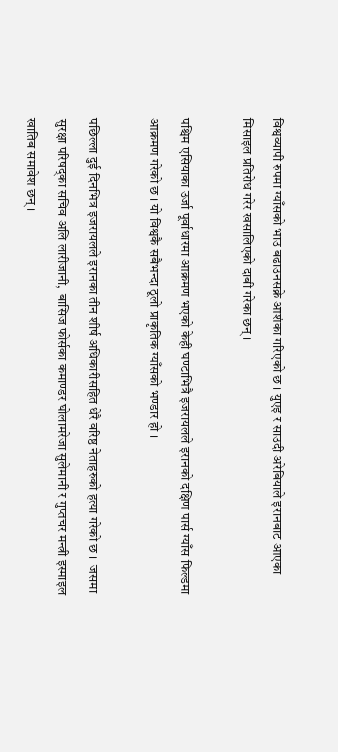विश्वव्यापी रुपमा ग्याँसको भाउ बढाउनसक्ने आशंका गरिएको छ । युएइ र साउदी अरेबियाले इरानबाट आएका मिसाइल प्रतिरोध गरेर खसालिएको दाबी गरेका छन् ।

पश्चिम एसियाका उर्जा पूर्वाधारमा आक्रमण भएको केही घण्टाभित्रै इजरायलले इरानको दक्षिण पार्स ग्याँस फिल्डमा आक्रमण गरेको छ । यो विश्वकै सबैभन्दा ठूलो प्राकृतिक ग्याँसको भण्डार हो ।

पछिल्ला दुई दिनभित्र इजरायलले इरानका तीन शीर्ष अधिकारीसहित धेरै वरिष्ठ नेताहरुको हत्या गरेको छ ।  जसमा सुरक्षा परिषद्का सचिव अलि लारीजानी,  बासिज फोर्सका कमाण्डर घोलामरेजा सुलेमानी र गुप्तचर मन्त्री इस्माइल खातिब समावेश छन् ।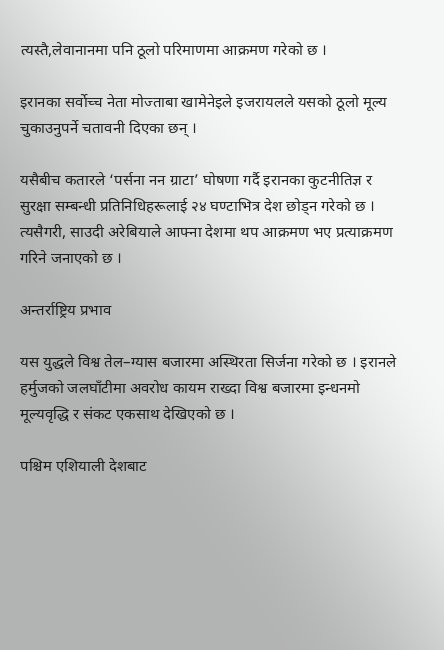त्यस्तै,लेवानानमा पनि ठूलो परिमाणमा आक्रमण गरेको छ ।

इरानका सर्वोच्च नेता मोज्ताबा खामेनेइले इजरायलले यसको ठूलो मूल्य चुकाउनुपर्ने चतावनी दिएका छन् ।

यसैबीच कतारले ‘पर्सना नन ग्राटा’ घोषणा गर्दै इरानका कुटनीतिज्ञ र सुरक्षा सम्बन्धी प्रतिनिधिहरूलाई २४ घण्टाभित्र देश छोड्न गरेको छ । त्यसैगरी, साउदी अरेबियाले आफ्ना देशमा थप आक्रमण भए प्रत्याक्रमण गरिने जनाएको छ ।

अन्तर्राष्ट्रिय प्रभाव

यस युद्धले विश्व तेल–ग्यास बजारमा अस्थिरता सिर्जना गरेको छ । इरानले हर्मुजको जलघाँटीमा अवरोध कायम राख्दा विश्व बजारमा इन्धनमो मूल्यवृद्धि र संकट एकसाथ देखिएको छ ।

पश्चिम एशियाली देशबाट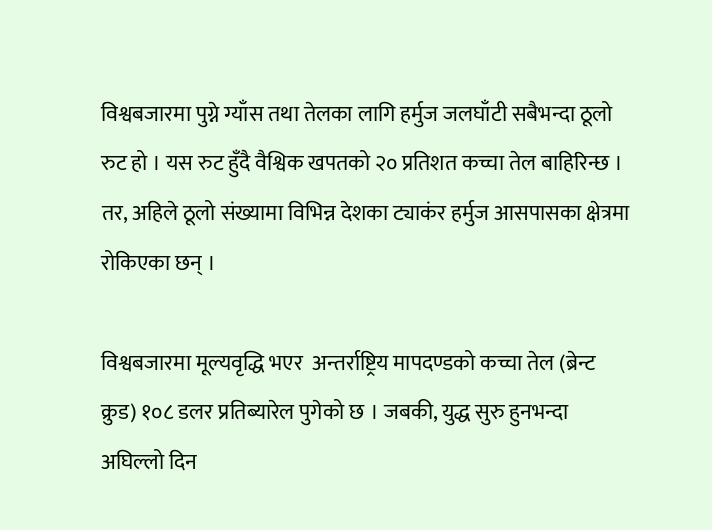विश्वबजारमा पुग्ने ग्याँस तथा तेलका लागि हर्मुज जलघाँटी सबैभन्दा ठूलो रुट हो । यस रुट हुँदै वैश्विक खपतको २० प्रतिशत कच्चा तेल बाहिरिन्छ । तर, अहिले ठूलो संख्यामा विभिन्न देशका ट्याकंर हर्मुज आसपासका क्षेत्रमा रोकिएका छन् ।

विश्वबजारमा मूल्यवृद्धि भएर  अन्तर्राष्ट्रिय मापदण्डको कच्चा तेल (ब्रेन्ट क्रुड) १०८ डलर प्रतिब्यारेल पुगेको छ । जबकी, युद्ध सुरु हुनभन्दा अघिल्लो दिन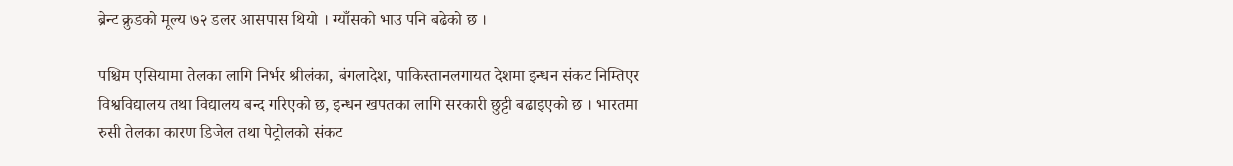ब्रेन्ट क्रुडको मूल्य ७२ डलर आसपास थियो । ग्याँसको भाउ पनि बढेको छ ।

पश्चिम एसियामा तेलका लागि निर्भर श्रीलंका, बंगलादेश, पाकिस्तानलगायत देशमा इन्धन संकट निम्तिएर विश्वविद्यालय तथा विद्यालय बन्द गरिएको छ, इन्धन खपतका लागि सरकारी छुट्टी बढाइएको छ । भारतमा रुसी तेलका कारण डिजेल तथा पेट्रोलको संकट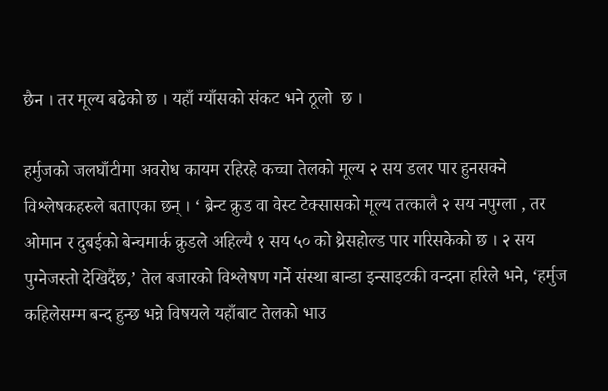छैन । तर मूल्य बढेको छ । यहाँ ग्याँसको संकट भने ठूलो  छ ।

हर्मुजको जलघाँटीमा अवरोध कायम रहिरहे कच्चा तेलको मूल्य २ सय डलर पार हुनसक्ने विश्लेषकहरुले बताएका छन् । ‘ ब्रेन्ट क्रुड वा वेस्ट टेक्सासको मूल्य तत्कालै २ सय नपुग्ला , तर  ओमान र दुबईको बेन्चमार्क क्रुडले अहिल्यै १ सय ५० को थ्रेसहोल्ड पार गरिसकेको छ । २ सय पुग्नेजस्तो देखिदैंछ,’ तेल बजारको विश्लेषण गर्ने संस्था बान्डा इन्साइटकी वन्दना हरिले भने, ‘हर्मुज कहिलेसम्म बन्द हुन्छ भन्ने विषयले यहाँबाट तेलको भाउ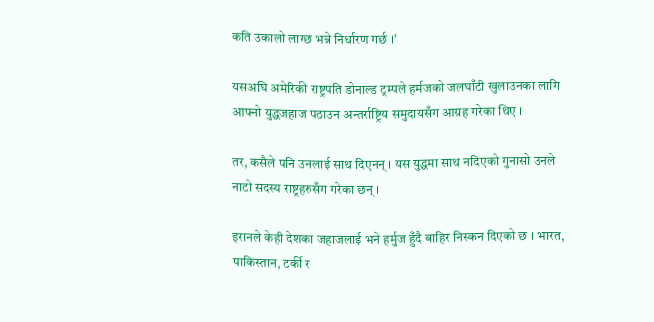कति उकालो लाग्छ भन्ने निर्धारण गर्छ ।’

यसअघि अमेरिकी राष्ट्रपति डोनाल्ड ट्रम्पले हर्मजको जलघाँटी खुलाउनका लागि आफ्नो युद्धजहाज पठाउन अन्तर्राष्ट्रिय समुदायसँग आग्रह गरेका थिए ।

तर, कसैले पनि उनलाई साथ दिएनन् । यस युद्धमा साथ नदिएको गुनासो उनले नाटो सदस्य राष्ट्रहरुसँग गरेका छन् ।

इरानले केही देशका जहाजलाई भने हर्मुज हुँदै बाहिर निस्कन दिएको छ । भारत, पाकिस्तान, टर्की र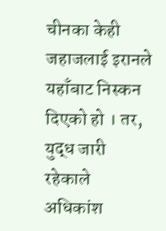चीनका केही जहाजलाई इरानले यहाँबाट निस्कन दिएको हो । तर, युद्ध जारी रहेकाले अधिकांश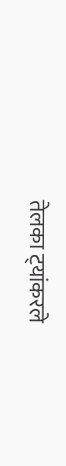तेलका ट्‍यांकरले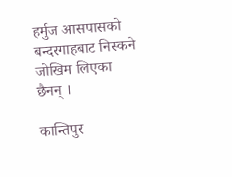हर्मुज आसपासको बन्दरगाहबाट निस्‍कने जोखिम लिएका छैनन् ।

कान्तिपुर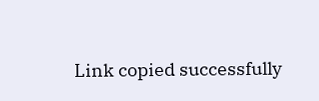Link copied successfully